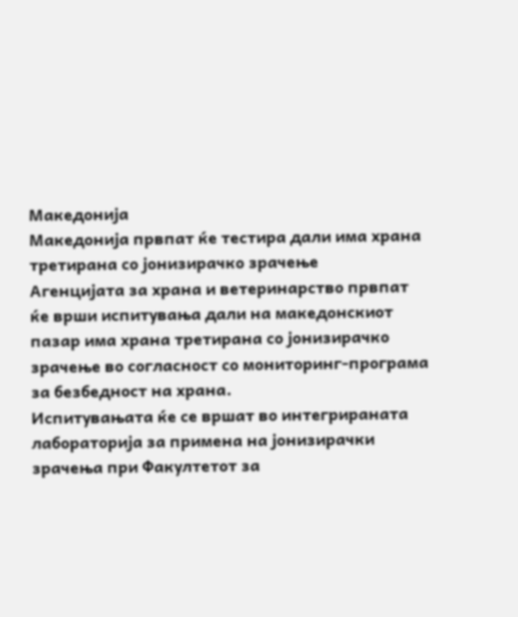Македонија
Македонија првпат ќе тестира дали има храна третирана со јонизирачко зрачење
Агенцијата за храна и ветеринарство првпат ќе врши испитувања дали на македонскиот пазар има храна третирана со јонизирачко зрачење во согласност со мониторинг-програма за безбедност на храна.
Испитувањата ќе се вршат во интегрираната лабораторија за примена на јонизирачки зрачења при Факултетот за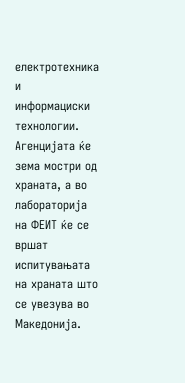електротехника и информациски технологии. Агенцијата ќе зема мостри од храната, а во лабораторија на ФЕИТ ќе се вршат испитувањата на храната што се увезува во Македонија.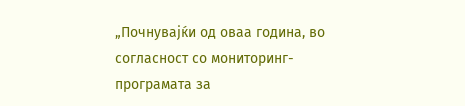„Почнувајќи од оваа година, во согласност со мониторинг-програмата за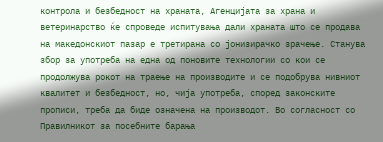контрола и безбедност на храната, Агенцијата за храна и ветеринарство ќе спроведе испитувања дали храната што се продава на македонскиот пазар е третирана со јонизирачко зрачење. Станува збор за употреба на една од поновите технологии со кои се продолжува рокот на траење на производите и се подобрува нивниот квалитет и безбедност, но, чија употреба, според законските прописи, треба да биде означена на производот. Во согласност со Правилникот за посебните барања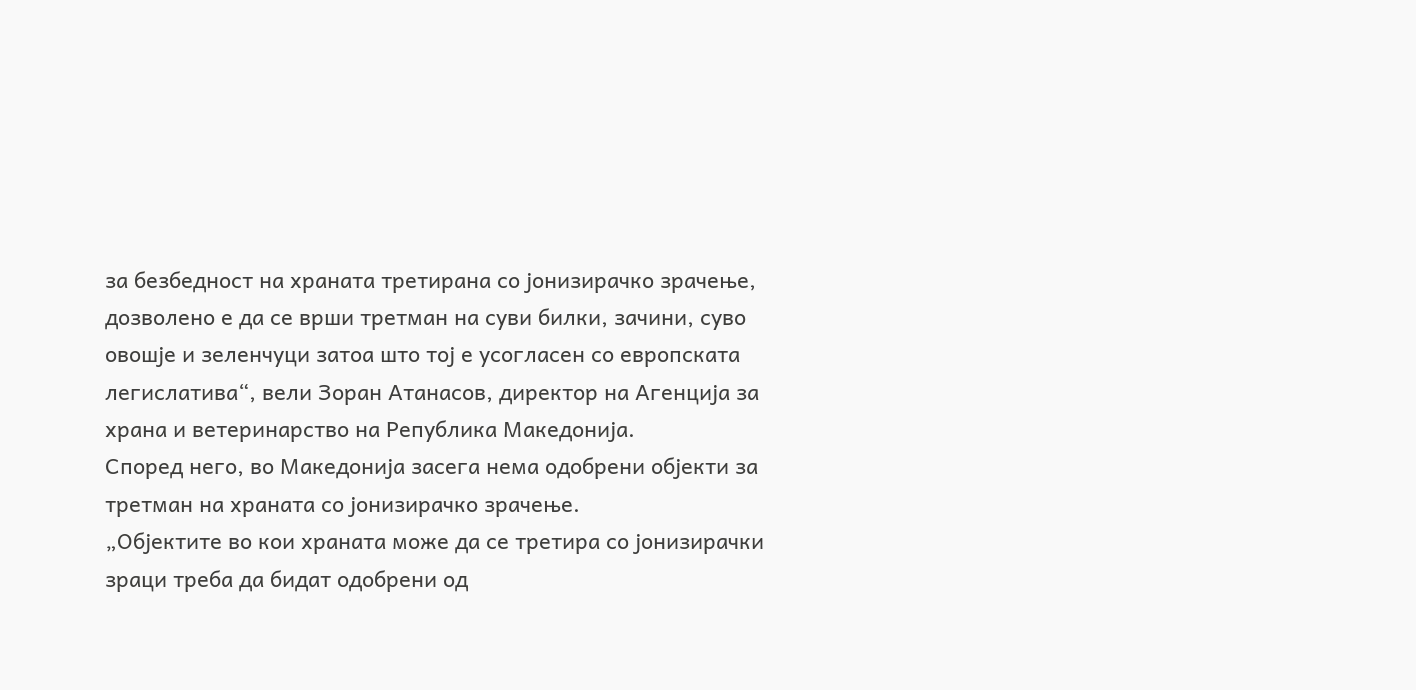за безбедност на храната третирана со јонизирачко зрачење, дозволено е да се врши третман на суви билки, зачини, суво овошје и зеленчуци затоа што тој е усогласен со европската легислатива“, вели Зоран Атанасов, директор на Агенција за храна и ветеринарство на Република Македонија.
Според него, во Македонија засега нема одобрени објекти за третман на храната со јонизирачко зрачење.
„Објектите во кои храната може да се третира со јонизирачки зраци треба да бидат одобрени од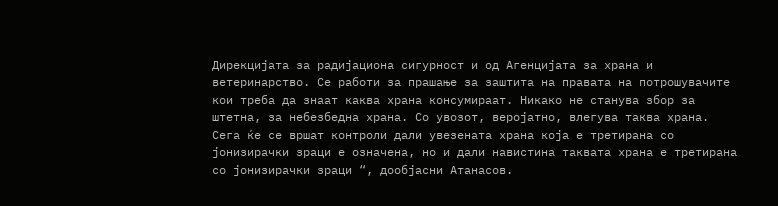Дирекцијата за радијациона сигурност и од Агенцијата за храна и ветеринарство. Се работи за прашање за заштита на правата на потрошувачите кои треба да знаат каква храна консумираат. Никако не станува збор за штетна, за небезбедна храна. Со увозот, веројатно, влегува таква храна. Сега ќе се вршат контроли дали увезената храна која е третирана со јонизирачки зраци е означена, но и дали навистина таквата храна е третирана со јонизирачки зраци “, дообјасни Атанасов.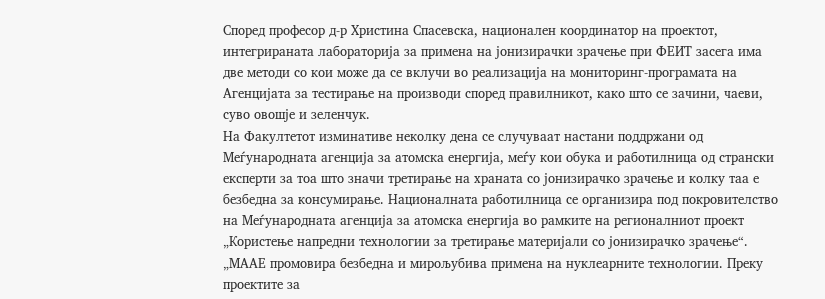Според професор д-р Христина Спасевска, национален координатор на проектот, интегрираната лабораторија за примена на јонизирачки зрачење при ФЕИТ засега има две методи со кои може да се вклучи во реализација на мониторинг-програмата на Агенцијата за тестирање на производи според правилникот, како што се зачини, чаеви, суво овошје и зеленчук.
На Факултетот изминативе неколку дена се случуваат настани поддржани од Меѓународната агенција за атомска енергија, меѓу кои обука и работилница од странски експерти за тоа што значи третирање на храната со јонизирачко зрачење и колку таа е безбедна за консумирање. Националната работилница се организира под покровителство на Меѓународната агенција за атомска енергија во рамките на регионалниот проект „Користење напредни технологии за третирање материјали со јонизирачко зрачење“.
„МААЕ промовира безбедна и мирољубива примена на нуклеарните технологии. Преку проектите за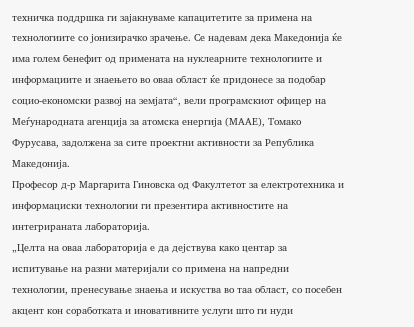техничка поддршка ги зајакнуваме капацитетите за примена на технологиите со јонизирачко зрачење. Се надевам дека Македонија ќе има голем бенефит од примената на нуклеарните технологиите и информациите и знаењето во оваа област ќе придонесе за подобар социо-економски развој на земјата“, вели програмскиот офицер на Меѓународната агенција за атомска енергија (МААЕ), Томако Фурусава, задолжена за сите проектни активности за Република Македонија.
Професор д-р Маргарита Гиновска од Факултетот за електротехника и информациски технологии ги презентира активностите на интегрираната лабораторија.
„Целта на оваа лабораторија е да дејствува како центар за испитување на разни материјали со примена на напредни технологии, пренесување знаења и искуства во таа област, со посебен акцент кон соработката и иновативните услуги што ги нуди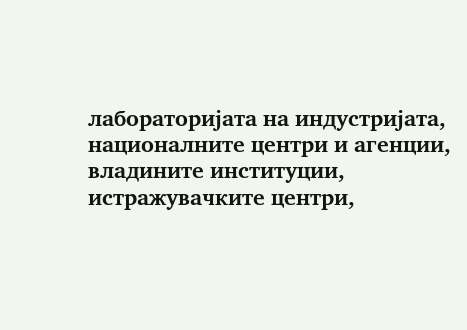лабораторијата на индустријата, националните центри и агенции, владините институции, истражувачките центри,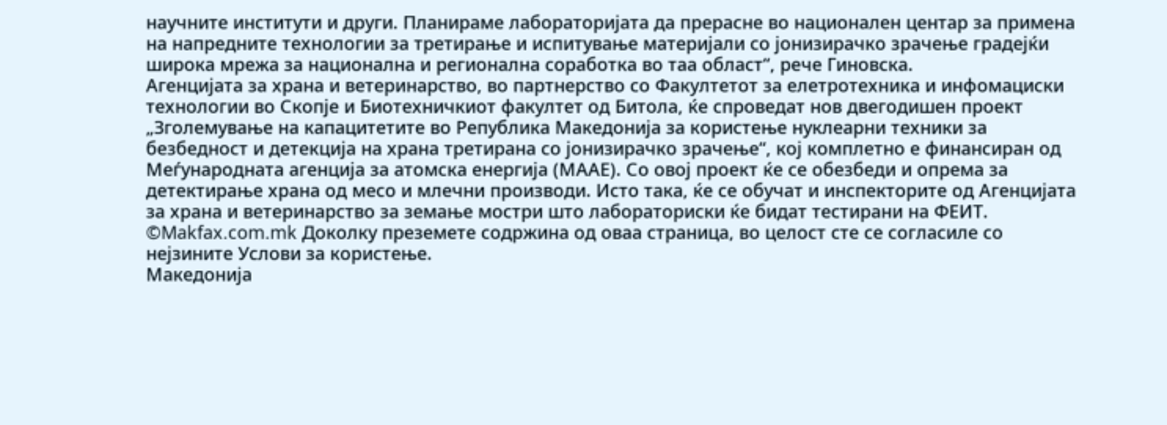научните институти и други. Планираме лабораторијата да прерасне во национален центар за примена на напредните технологии за третирање и испитување материјали со јонизирачко зрачење градејќи широка мрежа за национална и регионална соработка во таа област“, рече Гиновска.
Агенцијата за храна и ветеринарство, во партнерство со Факултетот за елетротехника и инфомациски технологии во Скопје и Биотехничкиот факултет од Битола, ќе спроведат нов двегодишен проект „Зголемување на капацитетите во Република Македонија за користење нуклеарни техники за безбедност и детекција на храна третирана со јонизирачко зрачење“, кој комплетно е финансиран од Меѓународната агенција за атомска енергија (МААЕ). Со овој проект ќе се обезбеди и опрема за детектирање храна од месо и млечни производи. Исто така, ќе се обучат и инспекторите од Агенцијата за храна и ветеринарство за земање мостри што лабораториски ќе бидат тестирани на ФЕИТ.
©Makfax.com.mk Доколку преземете содржина од оваа страница, во целост сте се согласиле со нејзините Услови за користење.
Македонија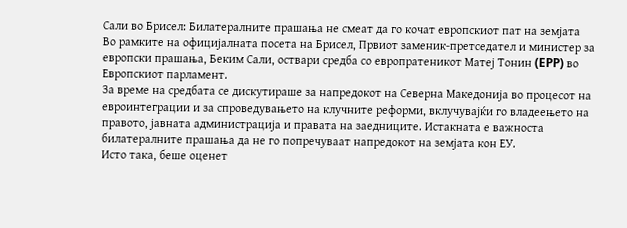Сали во Брисел: Билатералните прашања не смеат да го кочат европскиот пат на земјата
Во рамките на официјалната посета на Брисел, Првиот заменик-претседател и министер за европски прашања, Беким Сали, оствари средба со европратеникот Матеј Тонин (EPP) во Европскиот парламент.
За време на средбата се дискутираше за напредокот на Северна Македонија во процесот на евроинтеграции и за спроведувањето на клучните реформи, вклучувајќи го владеењето на правото, јавната администрација и правата на заедниците. Истакната е важноста билатералните прашања да не го попречуваат напредокот на земјата кон ЕУ.
Исто така, беше оценет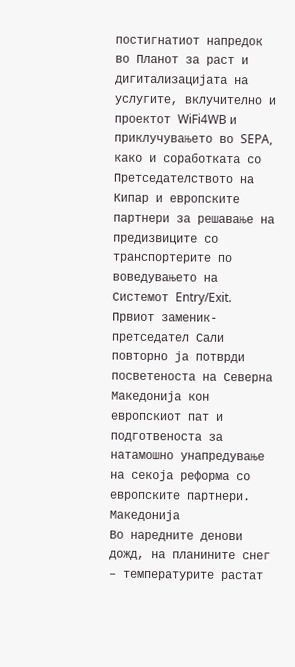постигнатиот напредок во Планот за раст и дигитализацијата на услугите, вклучително и проектот WiFi4WB и приклучувањето во SEPA, како и соработката со Претседателството на Кипар и европските партнери за решавање на предизвиците со транспортерите по воведувањето на Системот Entry/Exit.
Првиот заменик-претседател Сали повторно ја потврди посветеноста на Северна Македонија кон европскиот пат и подготвеноста за натамошно унапредување на секоја реформа со европските партнери.
Македонија
Во наредните денови дожд, на планините снег – температурите растат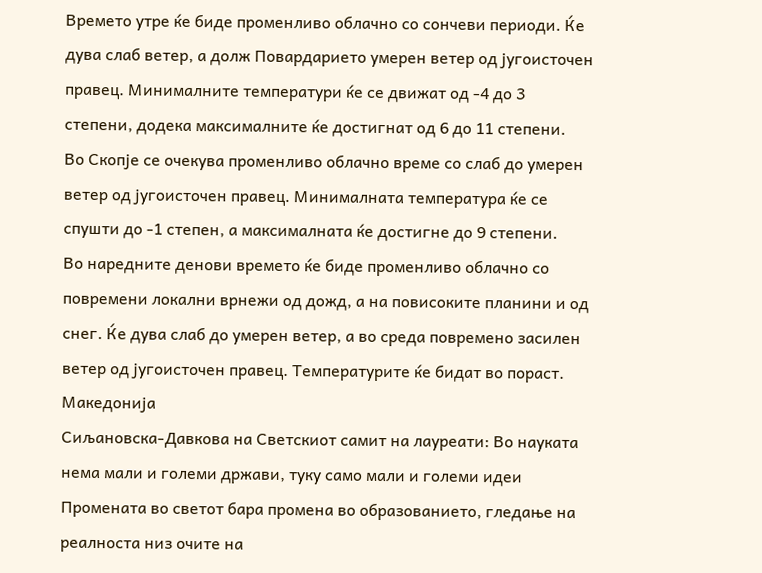Времето утре ќе биде променливо облачно со сончеви периоди. Ќе дува слаб ветер, а долж Повардарието умерен ветер од југоисточен правец. Минималните температури ќе се движат од -4 до 3 степени, додека максималните ќе достигнат од 6 до 11 степени.
Во Скопје се очекува променливо облачно време со слаб до умерен ветер од југоисточен правец. Минималната температура ќе се спушти до -1 степен, а максималната ќе достигне до 9 степени.
Во наредните денови времето ќе биде променливо облачно со повремени локални врнежи од дожд, а на повисоките планини и од снег. Ќе дува слаб до умерен ветер, а во среда повремено засилен ветер од југоисточен правец. Температурите ќе бидат во пораст.
Македонија
Сиљановска-Давкова на Светскиот самит на лауреати: Во науката нема мали и големи држави, туку само мали и големи идеи
Промената во светот бара промена во образованието, гледање на реалноста низ очите на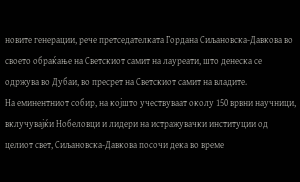новите генерации, рече претседателката Гордана Сиљановска-Давкова во своето обраќање на Светскиот самит на лауреати, што денеска се одржува во Дубаи, во пресрет на Светскиот самит на владите.
На еминентниот собир, на којшто учествуваат околу 150 врвни научници, вклучувајќи Нобеловци и лидери на истражувачки институции од целиот свет, Сиљановска-Давкова посочи дека во време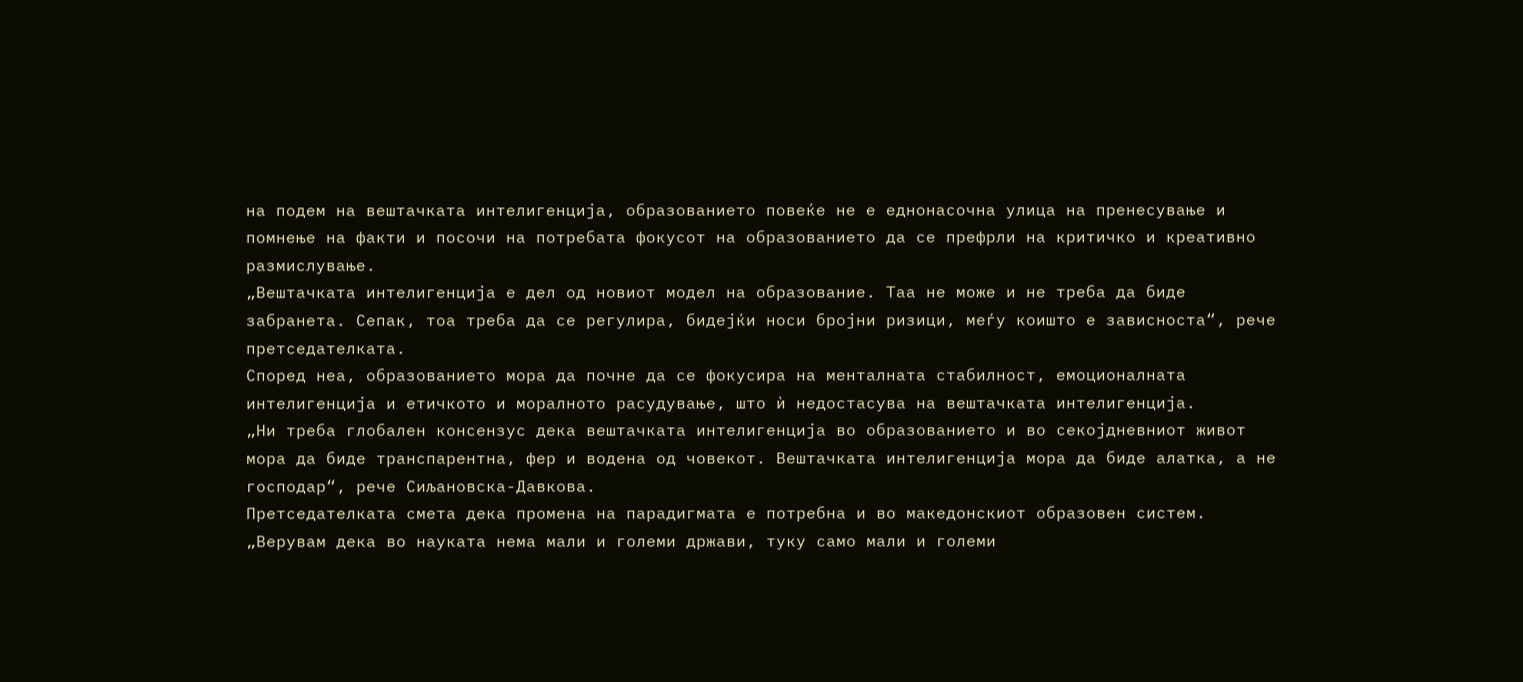на подем на вештачката интелигенција, образованието повеќе не е еднонасочна улица на пренесување и помнење на факти и посочи на потребата фокусот на образованието да се префрли на критичко и креативно размислување.
„Вештачката интелигенција е дел од новиот модел на образование. Таа не може и не треба да биде забранета. Сепак, тоа треба да се регулира, бидејќи носи бројни ризици, меѓу коишто е зависноста“, рече претседателката.
Според неа, образованието мора да почне да се фокусира на менталната стабилност, емоционалната интелигенција и етичкото и моралното расудување, што ѝ недостасува на вештачката интелигенција.
„Ни треба глобален консензус дека вештачката интелигенција во образованието и во секојдневниот живот мора да биде транспарентна, фер и водена од човекот. Вештачката интелигенција мора да биде алатка, а не господар“, рече Сиљановска-Давкова.
Претседателката смета дека промена на парадигмата е потребна и во македонскиот образовен систем.
„Верувам дека во науката нема мали и големи држави, туку само мали и големи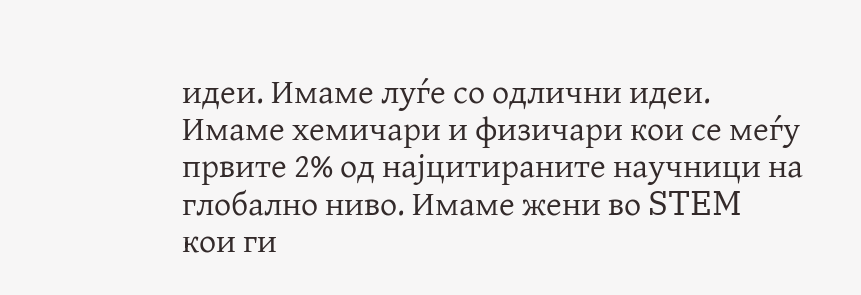идеи. Имаме луѓе со одлични идеи. Имаме хемичари и физичари кои се меѓу првите 2% од најцитираните научници на глобално ниво. Имаме жени во STEM кои ги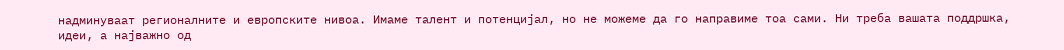надминуваат регионалните и европските нивоа. Имаме талент и потенцијал, но не можеме да го направиме тоа сами. Ни треба вашата поддршка, идеи, а најважно од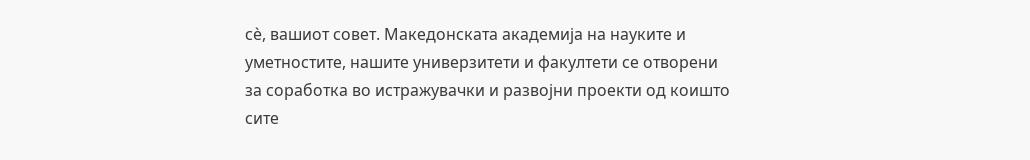сè, вашиот совет. Македонската академија на науките и уметностите, нашите универзитети и факултети се отворени за соработка во истражувачки и развојни проекти од коишто сите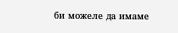би можеле да имаме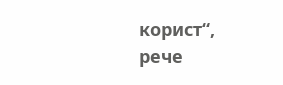корист“, рече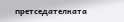претседателката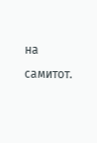на самитот.